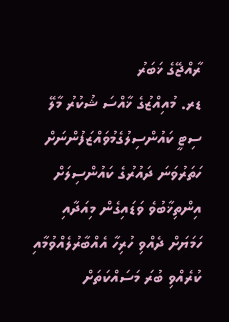ރާއްޖޭގެ ޚަބަރު
ޑރ. މުއިއްޒުގެ ޚާއްސަ ޝުކުރު މާލޭ ސިޓީ ކައުންސިލުގެމުވައްޒަފުންނަށް
ހަތަރުވަނަ ދައުރުގެ ކައުންސިލަށް އިންތިޚާބުވެ ވަޑައިގެން މިއަދާއި ހަމަޔަށް ދެއްވި ހުރިހާ އެއްބާރުލެއްވުމާއި ކުރެއްވި ބުރަ މަސައްކަތަށް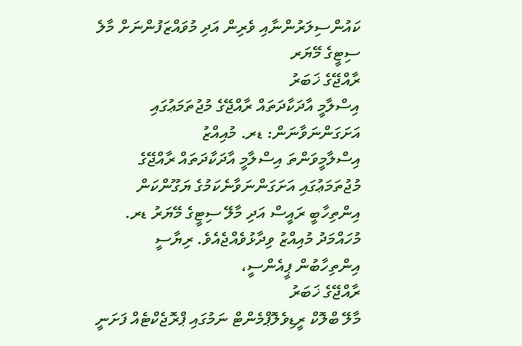ކައުންސިލަރުންނާއި ވެރިން އަދި މުވައްޒަފުންނަށް މާލެ ސިޓީގެ މޭޔަރ
ރާއްޖޭގެ ޚަބަރު
އިސްލާމީ އާދަކާދަތައް ރާއްޖޭގެ މުޖުތަމަޢުގައި އަށަގަންނަވާނަން: ޑރ. މުއިއްޒު
އިސްލާމީވަންތަ އިސްލާމީ އާދަކާދަތައް ރާއްޖޭގެ މުޖުތަމަޢުގައި އަށަގަންނަވާނެކަމުގެ ޔަގޫންކަން އިންތިހާބީ ރައީސް އަދި މާލޭ ސިޓީގެ މޭޔަރު ޑރ. މުހައްމަދު މުއިއްޒު ވިދާޅުވެއްޖެއެވެ. ރިޔާސީ އިންތިހާބުން ޕީއެންސީ،
ރާއްޖޭގެ ޚަބަރު
މާލޭ ބްލޮކް ރީޑިވެލޮޕްމެންޓް ނަމުގައި ޕްރޮޖެކްޓެއް ފަށަނީ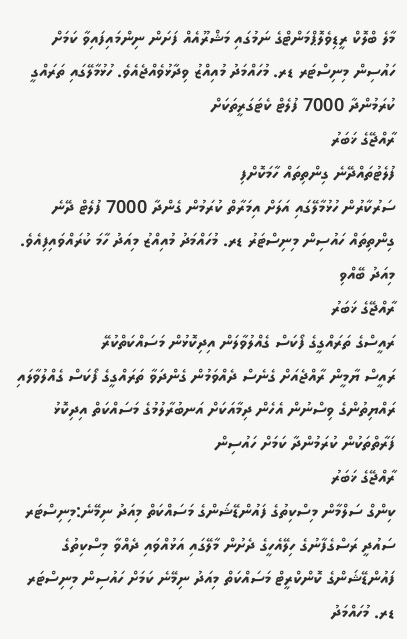މާލެ ބްލޮކް ރީޑިވެލޮޕްމަންޓްގެ ނަމުގައި މަޝްރޫއެއް ފަށަން ނިންމައިފައިވާ ކަމަށް ހައުސިން މިނިސްޓަރ ޑރ. މުހައްމަދު މުއިއްޒު ވިދާޅުވެއްޖެއެވެ. ހުޅުމާލޭގައި ތަރައްގީ ކުރަމުންދާ 7000 ފުލެޓް ކެޓަގަރީތަކަށް
ރާއްޖޭގެ ޚަބަރު
ފުލެޓުތައްދޭނެ ގިންތިތައް ހާމަކޮށްފި
ސަރުކާރުން ހުޅުމާލޭގައި އަލަށް އިމަރާތް ކުރަމުން ގެންދާ 7000 ފުލެޓް ދޭނެ ގިންތިތައް ހައުސިން މިނިސްޓަރު ޑރ. މުހައްމަދު މުއިއްޒު މިއަދު ހާމަ ކުރައްވައިފިއެވެ. މިއަދު ބޭއްވި
ރާއްޖޭގެ ޚަބަރު
ރައީސްގެ ތަރައްގީގެ ފޯކަސް ގެއްލުވާލަން އިދިކޮޅުން މަސައްކަތްކުރޭ
ރައީސް ޔާމީން ރާއްޖެއަށް ގެނެސް ދެއްވަމުން ގެންދަވާ ތަރައްގީގެ ފޯކަސް ގެއްލުވާލައި ރައްޔިތުންގެ ވިސްނުން އެހެން ދިމާއަކަށް އަނބުރާލުމުގެ މަސައްކަތް އިދިކޮޅު ފަރާތްތަކުން ކުރަމުންދާ ކަމަށް ހައުސިން
ރާއްޖޭގެ ޚަބަރު
ކިންގް ސަލްމާން މިސްކިތުގެ ފައުންޑޭޝަންގެ މަސައްކަތް މިއަދު ނިމޭނެ:މިނިސްޓަރ
ސައުދީ ރަސްގެފާނުގެ ހިލޭއެހީގެ ދެށުން މާލޭގައި އަޅުއްވައި ދެއްވާ މިސްކިތުގެ ފައުންޑޭޝަންގެ ކޮންކްރީޓް މަސައްކަތް މިއަދު ނިމޭނެ ކަމަށް ހައުސިން މިނިސްޓަރ ޑރ. މުހައްމަދު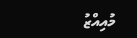މުއިއްޒު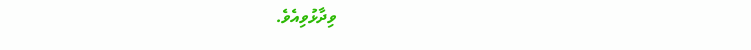ވިދާޅުވިއެވެ.